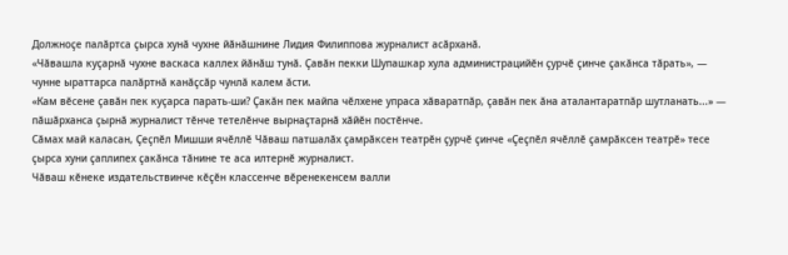Должноҫе палӑртса ҫырса хунӑ чухне йӑнӑшнине Лидия Филиппова журналист асӑрханӑ.
«Чӑвашла куҫарнӑ чухне васкаса каллех йӑнӑш тунӑ. Ҫавӑн пекки Шупашкар хула администрацийӗн ҫурчӗ ҫинче ҫакӑнса тӑрать», — чунне ыраттарса палӑртнӑ канӑҫсӑр чунлӑ калем ӑсти.
«Кам вӗсене ҫавӑн пек куҫарса парать-ши? Ҫакӑн пек майпа чӗлхене упраса хӑваратпӑр, ҫавӑн пек ӑна аталантаратпӑр шутланать...» — пӑшӑрханса ҫырнӑ журналист тӗнче тетелӗнче вырнаҫтарнӑ хӑйӗн постӗнче.
Сӑмах май каласан, Ҫеҫпӗл Мишши ячӗллӗ Чӑваш патшалӑх ҫамрӑксен театрӗн ҫурчӗ ҫинче «Ҫеҫпӗл ячӗллӗ ҫамрӑксен театрӗ» тесе ҫырса хуни ҫаплипех ҫакӑнса тӑнине те аса илтернӗ журналист.
Чӑваш кӗнеке издательствинче кӗҫӗн классенче вӗренекенсем валли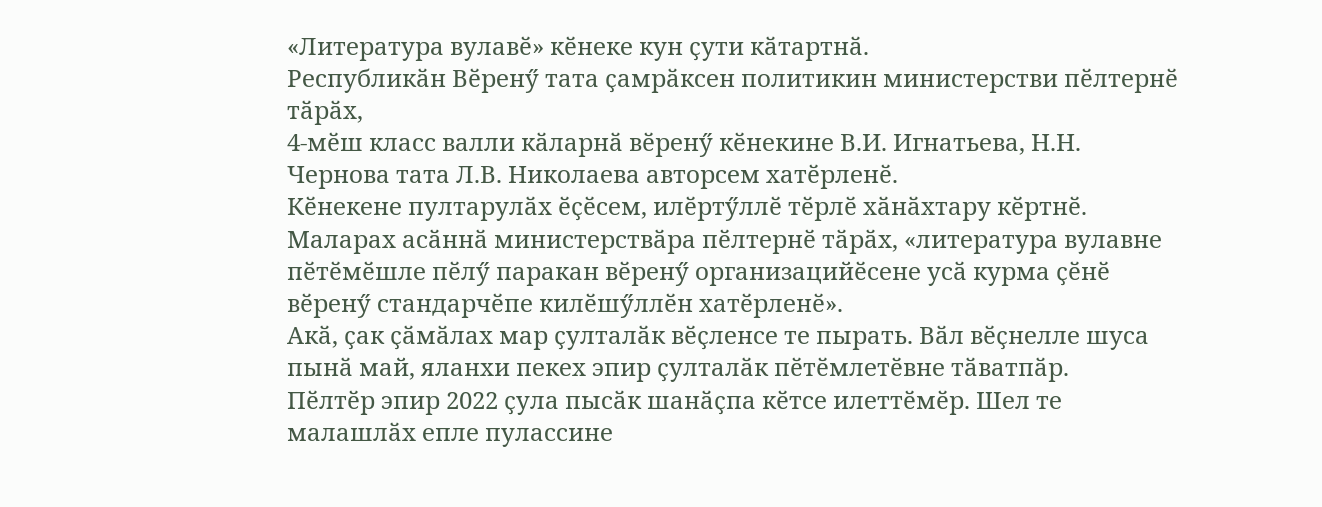«Литература вулавӗ» кӗнеке кун ҫути кӑтартнӑ.
Республикӑн Вӗренӳ тата ҫамрӑксен политикин министерстви пӗлтернӗ тӑрӑх,
4-мӗш класс валли кӑларнӑ вӗренӳ кӗнекине В.И. Игнатьева, Н.Н. Чернова тата Л.В. Николаева авторсем хатӗрленӗ.
Кӗнекене пултарулӑх ӗҫӗсем, илӗртӳллӗ тӗрлӗ хӑнӑхтару кӗртнӗ.
Маларах асӑннӑ министерствӑра пӗлтернӗ тӑрӑх, «литература вулавне пӗтӗмӗшле пӗлӳ паракан вӗренӳ организацийӗсене усӑ курма ҫӗнӗ вӗренӳ стандарчӗпе килӗшӳллӗн хатӗрленӗ».
Акӑ, ҫак ҫӑмӑлах мар ҫулталӑк вӗҫленсе те пырать. Вӑл вӗҫнелле шуса пынӑ май, яланхи пекех эпир ҫулталӑк пӗтӗмлетӗвне тӑватпӑр.
Пӗлтӗр эпир 2022 ҫула пысӑк шанӑҫпа кӗтсе илеттӗмӗр. Шел те малашлӑх епле пулассине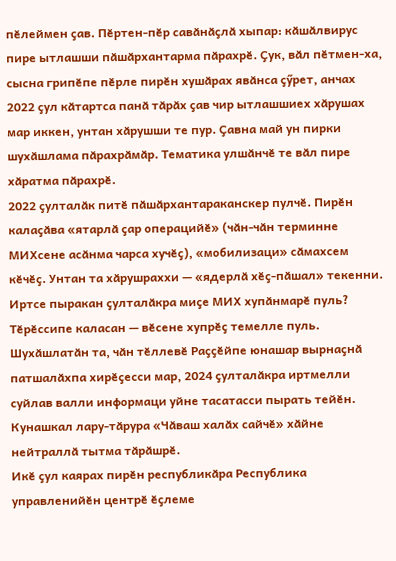пӗлеймен ҫав. Пӗртен-пӗр савӑнӑҫлӑ хыпар: кӑшӑлвирус пире ытлашши пӑшӑрхантарма пӑрахрӗ. Ҫук, вӑл пӗтмен-ха, сысна грипӗпе пӗрле пирӗн хушӑрах явӑнса ҫӳрет, анчах 2022 ҫул кӑтартса панӑ тӑрӑх ҫав чир ытлашшиех хӑрушах мар иккен, унтан хӑрушши те пур. Ҫавна май ун пирки шухӑшлама пӑрахрӑмӑр. Тематика улшӑнчӗ те вӑл пире хӑратма пӑрахрӗ.
2022 ҫулталӑк питӗ пӑшӑрхантараканскер пулчӗ. Пирӗн калаҫӑва «ятарлӑ ҫар операцийӗ» (чӑн-чӑн терминне МИХсене асӑнма чарса хучӗҫ), «мобилизаци» сӑмахсем кӗчӗҫ. Унтан та хӑрушраххи — «ядерлӑ хӗҫ-пӑшал» текенни. Иртсе пыракан ҫулталӑкра миҫе МИХ хупӑнмарӗ пуль? Тӗрӗссипе каласан — вӗсене хупрӗҫ темелле пуль. Шухӑшлатӑн та, чӑн тӗллевӗ Раҫҫӗйпе юнашар вырнаҫнӑ патшалӑхпа хирӗҫесси мар, 2024 ҫулталӑкра иртмелли суйлав валли информаци уйне тасатасси пырать тейӗн. Кунашкал лару-тӑрура «Чӑваш халӑх сайчӗ» хӑйне нейтраллӑ тытма тӑрӑшрӗ.
Икӗ ҫул каярах пирӗн республикӑра Республика управленийӗн центрӗ ӗҫлеме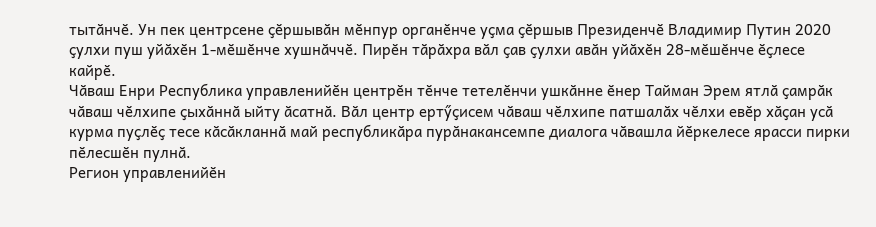тытӑнчӗ. Ун пек центрсене ҫӗршывӑн мӗнпур органӗнче уҫма ҫӗршыв Президенчӗ Владимир Путин 2020 ҫулхи пуш уйӑхӗн 1-мӗшӗнче хушнӑччӗ. Пирӗн тӑрӑхра вӑл ҫав ҫулхи авӑн уйӑхӗн 28-мӗшӗнче ӗҫлесе кайрӗ.
Чӑваш Енри Республика управленийӗн центрӗн тӗнче тетелӗнчи ушкӑнне ӗнер Тайман Эрем ятлӑ ҫамрӑк чӑваш чӗлхипе ҫыхӑннӑ ыйту ӑсатнӑ. Вӑл центр ертӳҫисем чӑваш чӗлхипе патшалӑх чӗлхи евӗр хӑҫан усӑ курма пуҫлӗҫ тесе кӑсӑкланнӑ май республикӑра пурӑнакансемпе диалога чӑвашла йӗркелесе ярасси пирки пӗлесшӗн пулнӑ.
Регион управленийӗн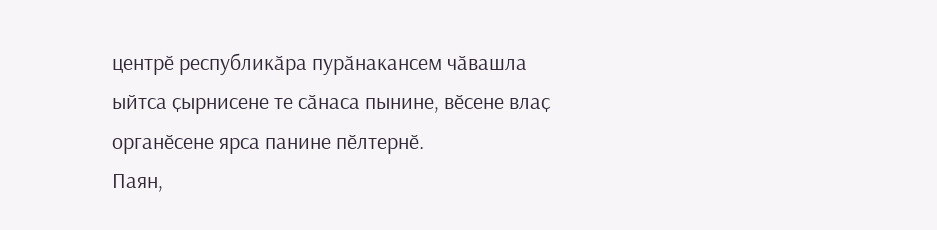центрӗ республикӑра пурӑнакансем чӑвашла ыйтса ҫырнисене те сӑнаса пынине, вӗсене влаҫ органӗсене ярса панине пӗлтернӗ.
Паян,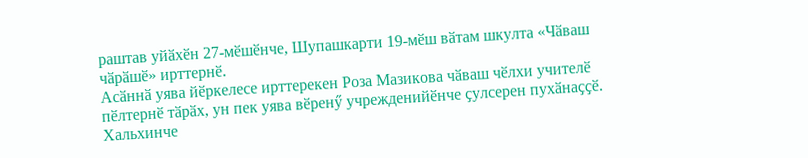раштав уйӑхӗн 27-мӗшӗнче, Шупашкарти 19-мӗш вӑтам шкулта «Чӑваш чӑpӑшӗ» ирттернӗ.
Асӑннӑ уява йӗркелесе ирттерекен Роза Мазикова чӑваш чӗлхи учителӗ пӗлтернӗ тӑрӑх, ун пек уява вӗренӳ учрежденийӗнче ҫулсерен пухӑнаҫҫӗ. Хальхинче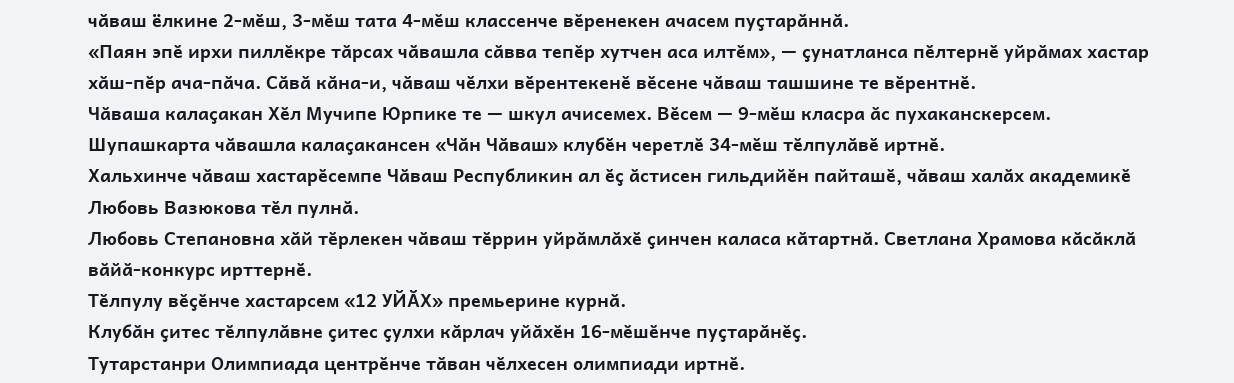чӑваш ёлкине 2-мӗш, 3-мӗш тата 4-мӗш классенче вӗренекен ачасем пуҫтарӑннӑ.
«Паян эпӗ ирхи пиллӗкре тӑрсах чӑвашла сӑвва тепӗр хутчен аса илтӗм», — ҫунатланса пӗлтернӗ уйрӑмах хастар хӑш-пӗр ача-пӑча. Сӑвӑ кӑна-и, чӑваш чӗлхи вӗрентекенӗ вӗсене чӑваш ташшине те вӗрентнӗ.
Чӑваша калаҫакан Хӗл Мучипе Юрпике те — шкул ачисемех. Вӗсем — 9-мӗш класра ӑс пухаканскерсем.
Шупашкарта чӑвашла калаҫакансен «Чӑн Чӑваш» клубӗн черетлӗ 34-мӗш тӗлпулӑвӗ иртнӗ.
Хальхинче чӑваш хастарӗсемпе Чӑваш Республикин ал ӗҫ ӑстисен гильдийӗн пайташӗ, чӑваш халӑх академикӗ Любовь Вазюкова тӗл пулнӑ.
Любовь Степановна хӑй тӗрлекен чӑваш тӗррин уйрӑмлӑхӗ ҫинчен каласа кӑтартнӑ. Светлана Храмова кӑсӑклӑ вӑйӑ-конкурс ирттернӗ.
Тӗлпулу вӗҫӗнче хастарсем «12 УЙӐХ» премьерине курнӑ.
Клубӑн ҫитес тӗлпулӑвне ҫитес ҫулхи кӑрлач уйӑхӗн 16-мӗшӗнче пуҫтарӑнӗҫ.
Тутарстанри Олимпиада центрӗнче тӑван чӗлхесен олимпиади иртнӗ.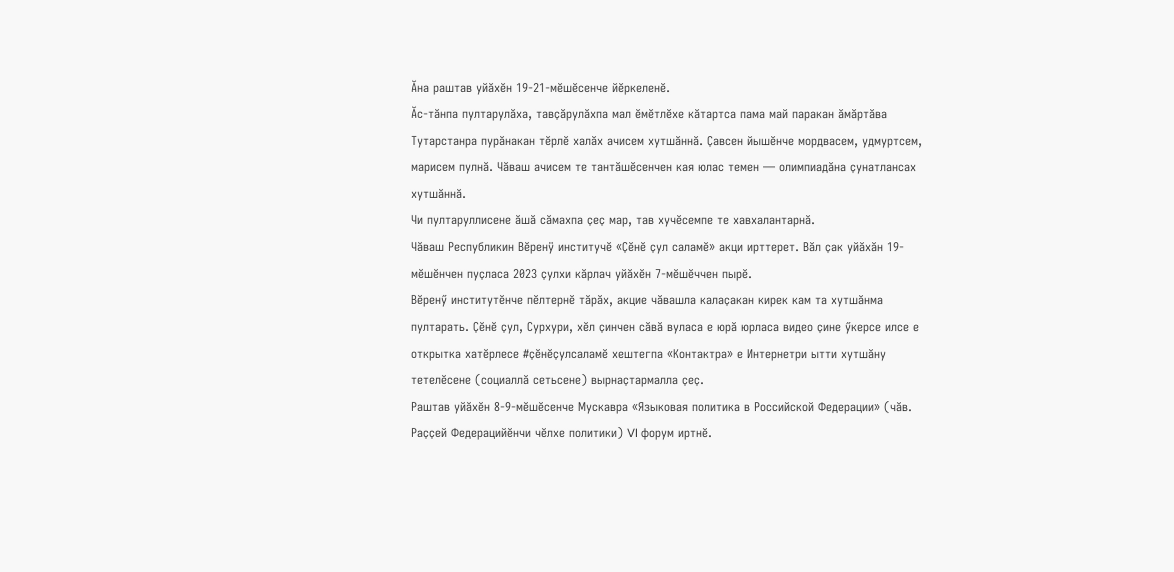Ӑна раштав уйӑхӗн 19-21-мӗшӗсенче йӗркеленӗ.
Ӑс-тӑнпа пултарулӑха, тавҫӑрулӑхпа мал ӗмӗтлӗхе кӑтартса пама май паракан ӑмӑртӑва Тутарстанра пурӑнакан тӗрлӗ халӑх ачисем хутшӑннӑ. Ҫавсен йышӗнче мордвасем, удмуртсем, марисем пулнӑ. Чӑваш ачисем те тантӑшӗсенчен кая юлас темен — олимпиадӑна ҫунатлансах хутшӑннӑ.
Чи пултаруллисене ӑшӑ сӑмахпа ҫеҫ мар, тав хучӗсемпе те хавхалантарнӑ.
Чӑваш Республикин Вӗренӱ институчӗ «Ҫӗнӗ ҫул саламӗ» акци ирттерет. Вӑл ҫак уйӑхӑн 19-мӗшӗнчен пуҫласа 2023 ҫулхи кӑрлач уйӑхӗн 7-мӗшӗччен пырӗ.
Вӗренӳ институтӗнче пӗлтернӗ тӑрӑх, акцие чӑвашла калаҫакан кирек кам та хутшӑнма пултарать. Ҫӗнӗ ҫул, Сурхури, хӗл ҫинчен сӑвӑ вуласа е юрӑ юрласа видео ҫине ӳкерсе илсе е открытка хатӗрлесе #ҫӗнӗҫулсаламӗ хештегпа «Контактра» е Интернетри ытти хутшӑну тетелӗсене (социаллӑ сетьсене) вырнаҫтармалла ҫеҫ.
Раштав уйӑхӗн 8-9-мӗшӗсенче Мускавра «Языковая политика в Российской Федерации» (чӑв. Раҫҫей Федерацийӗнчи чӗлхе политики) VI форум иртнӗ.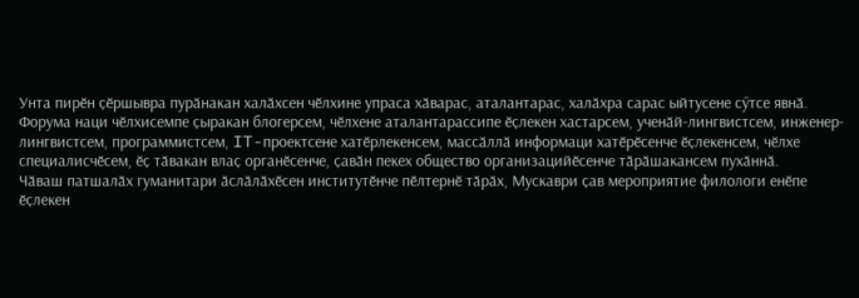Унта пирӗн ҫӗршывра пурӑнакан халӑхсен чӗлхине упраса хӑварас, аталантарас, халӑхра сарас ыйтусене сӳтсе явнӑ.
Форума наци чӗлхисемпе ҫыракан блогерсем, чӗлхене аталантарассипе ӗҫлекен хастарсем, ученӑй-лингвистсем, инженер-лингвистсем, программистсем, IT-проектсене хатӗрлекенсем, массӑллӑ информаци хатӗрӗсенче ӗҫлекенсем, чӗлхе специалисчӗсем, ӗҫ тӑвакан влаҫ органӗсенче, ҫавӑн пекех общество организацийӗсенче тӑрӑшакансем пухӑннӑ.
Чӑваш патшалӑх гуманитари ӑслӑлӑхӗсен институтӗнче пӗлтернӗ тӑрӑх, Мускаври ҫав мероприятие филологи енӗпе ӗҫлекен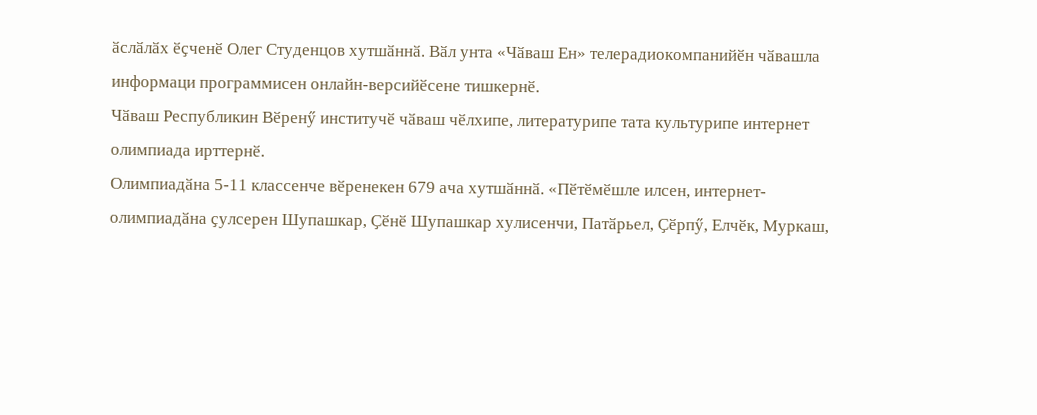ӑслӑлӑх ӗҫченӗ Олег Студенцов хутшӑннӑ. Вӑл унта «Чӑваш Ен» телерадиокомпанийӗн чӑвашла информаци программисен онлайн-версийӗсене тишкернӗ.
Чӑваш Республикин Вӗренӳ институчӗ чӑваш чӗлхипе, литературипе тата культурипе интернет олимпиада ирттернӗ.
Олимпиадӑна 5-11 классенче вӗренекен 679 ача хутшӑннӑ. «Пӗтӗмӗшле илсен, интернет-олимпиадӑна ҫулсерен Шупашкар, Ҫӗнӗ Шупашкар хулисенчи, Патӑрьел, Ҫӗрпӳ, Елчӗк, Муркаш,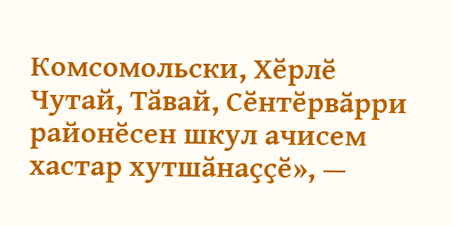Комсомольски, Хӗрлӗ Чутай, Тӑвай, Сӗнтӗрвӑрри районӗсен шкул ачисем хастар хутшӑнаҫҫӗ», —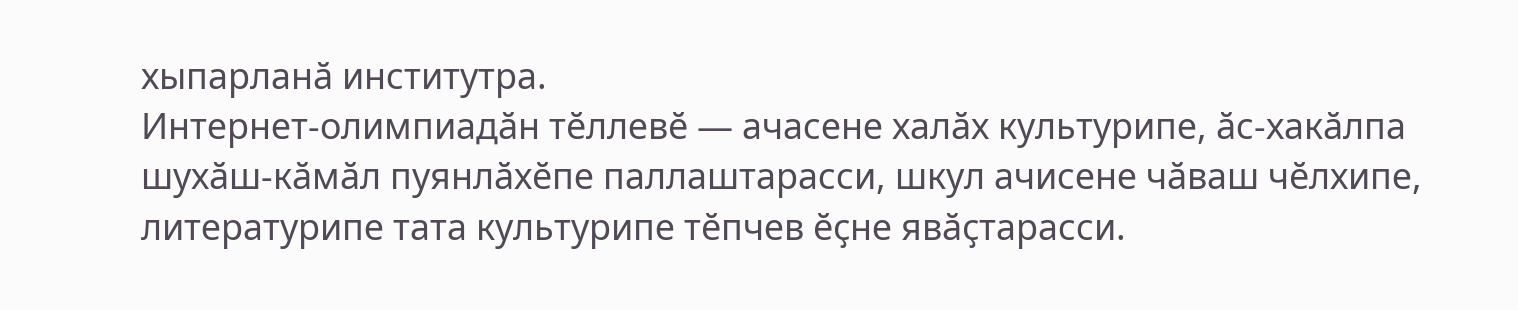хыпарланӑ институтра.
Интернет-олимпиадӑн тӗллевӗ — ачасене халӑх культурипе, ӑс-хакӑлпа шухӑш-кӑмӑл пуянлӑхӗпе паллаштарасси, шкул ачисене чӑваш чӗлхипе, литературипе тата культурипе тӗпчев ӗҫне явӑҫтарасси.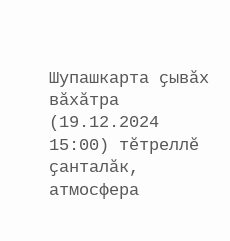Шупашкарта ҫывӑх вӑхӑтра (19.12.2024 15:00) тӗтреллӗ ҫанталӑк, атмосфера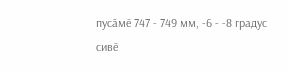пусӑмӗ 747 - 749 мм, -6 - -8 градус сивӗ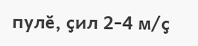пулӗ, ҫил 2-4 м/ҫ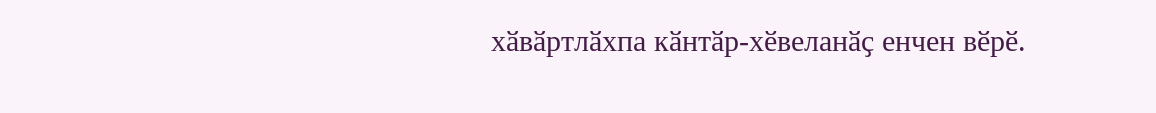хӑвӑртлӑхпа кӑнтӑр-хӗвеланӑҫ енчен вӗрӗ.